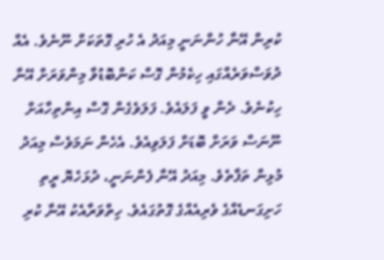ކުރިން އޭނާ ހުންނަނީ މިއަދު އެ ހުރި ގޮތަކަށް ނޫނެވެ. އެއް ދުވަސްވަރެއްގައި ހިކެމުން ގޮސް ކަންބޮޑުވާ މިންވަރަށް އޭނާ ހިކުނެވެ. ދެން ވީ ފަލައެވެ. ފަލަވެގެން ގޮސް އިންތިހާއަށް ނޫނަސް ވަރަށް ބޮޑަށް ފަލަވިއެވެ. އެހެން ނަމަވެސް މިއަދު މުޅިން ތަފާތެވެ. މިއަދު އޭނާ ފެންނަނީ، ދުޅަހެޔޮ ރީތި ހަށިގަނޑެއްގެ ވެރިއެއްގެ ގޮތުގައެވެ. ހިތްވަރާއެކު އޭނާ ކުރި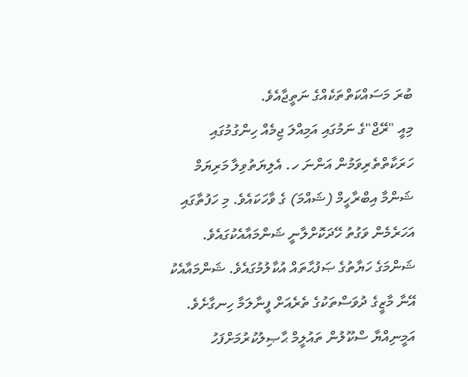ބުރަ މަސައްކަތްތަކެއްގެ ނަތީޖާއެވެ.
މިއީ "ރޭޖް"ގެ ނަމުގައި އަމިއްލަ ޖިމެއް ހިންގުމުގައި ހަރަކާތްތެރިވަމުން އަންނަ ހ. އެލިޔަތުވިލާ މަރިޔަމް ޝަންމާ އިބްރާހީމް (ޝައްމަ) ގެ ވާހަކައެވެ. މި ހަފުތާގައި އަހަރެމެން ވަގުތު ހޭދަކޮށްލާނީ ޝަންމައާއެކުގައެވެ. ޝަންމަގެ ހަޔާތުގެ ޞަފުޙާތައް އުކާލުމުގައެވެ. ޝަންމައާއެކު އޭނާ މާޒީގެ ދުވަސްތަކުގެ ތެރެއަށް ފީނާލަމާ ހިނގާށެވެ.
އަމީނިއްޔާ ސްކޫލުން ތައުލީމް ޙާޞިލުކުރުމަށްފަހު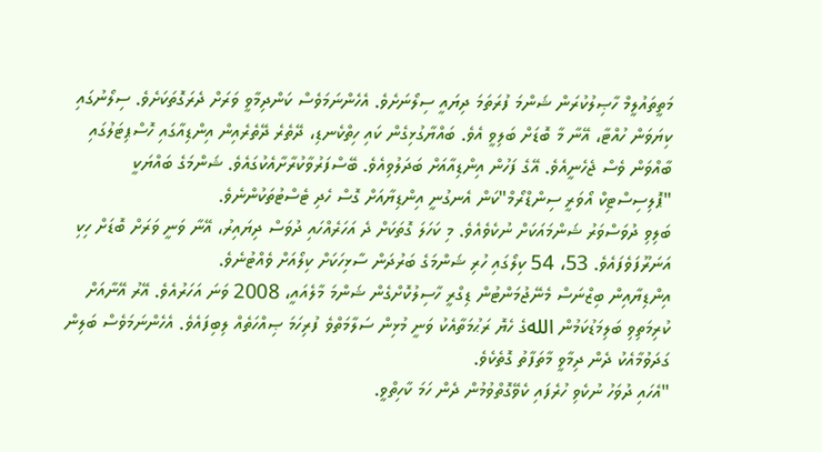މަތީތައުލީމް ހާޞިލުކުރަން ޝަންމަ ފުރަތަމަ ދިޔައީ ސިލޯނަށެވެ. އެހެންނަމަވެސް ކަންދިމާވީ ވަރަށް ދެރަގޮތަކަށެވެ. ސިލޯނުގައި ކިޔަވަން ހުއްޓާ، އޭނާ މާ ބޮޑަށް ބަލިވީ އެވެ. ބައްޔާގުޅިގެން ކައި ހިތްކެނޑި، ދޭތެރެ ދޭތެރެއިން އިންޑިއާގައި ހޮސްޕިޓަލުގައި ބާއްވަން ވެސް ޖެހެނީއެވެ. އޭގެ ފަހުން އިންޑިއާއަށް ބަދަލުވިއެވެ. ބޭސްފަރުވާކުރާށާއެކުގައެވެ. ޝަންމަގެ ބައްޔަކީ "ޕޮލިސިސްޓިކް އޯވަރީ ސިންޑްރޯމް"ކަން އެނގުނީ އިންޑިޔާއަށް ގޮސް ހެދި ޓެސްޓުތަކުންނެވެ.
ބަލިވި ދުވަސްވަރު ޝަންމައަކަށް ނުކެވެއެވެ. މި ކަހަލަ ގޮތަކަށް ދެ އަހަރެއްހައި ދުވަސް ދިޔައިރު، އޭނާ ވަނީ ވަރަށް ބޮޑަށް ހިކި އަނަރޫފަވެފައެވެ. 53، 54 ކިލޯގައި ހުރި ޝަންމަގެ ބަރުދަން ސާޅިހަކަށް ކިލޯއަށް ވެއްޓުނެވެ.
އިންޑިޔާއިން ބިޒްނަސް މެނޭޖުމަންޓުން ޑިގްރީ ހާސިލުކޮށްގެން ޝަންމަ މާލެއައީ، 2008 ވަނަ އަހަރުއެވެ. އޭރު އޭނާއަށް ކުރިމަތިވި ބަލިމަޑުކަމުން اللهގެ ހެޔޮ ރަޙުމަތާއެކު ވަނީ މުޅިން ސަލާމަތްވެ ފުރިހަމަ ޞިއްހަތެއް ލިބިފައެވެ. އެހެންނަމަވެސް ބަލިން ގަދަވުމާއެކު ދެން ދިމާވީ މާތަފާތު ގޮތެކެވެ.
"އެހައި ދުވަހު ނުކެވި ހުރެފައި ކެވޭގޮތްވުމުން ދެން ހަމަ ކާހިތްވީ.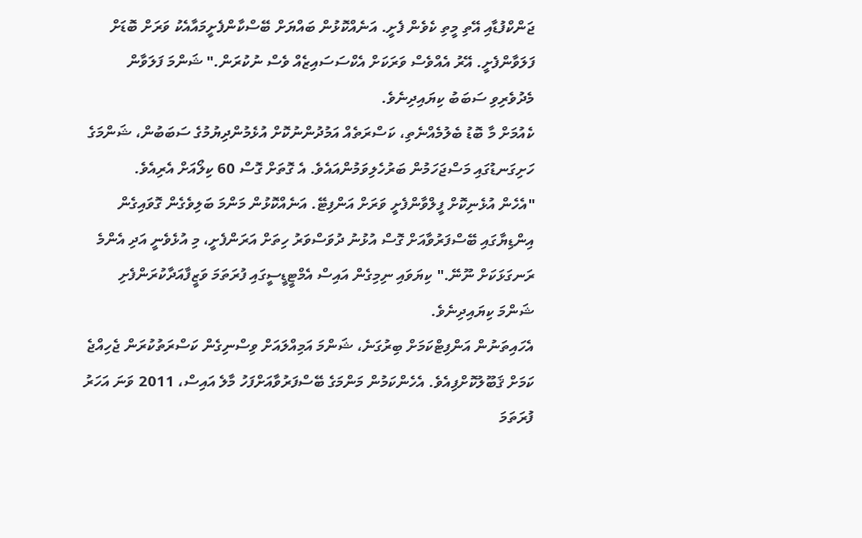ޖަންކްފުޑާއި އޭތި މީތި ކެވެން ފެށީ. އަނެއްކޮޅުން ބައްޔަށް ބޭސްކާންފެށީމައާއެކު ވަރަށް ބޮޑަށް ފަލަވާންފެށީ. އޭރު އެއްވެސް ވަރަކަށް އެކްސަސައިޒެއް ވެސް ނުކުރަން." ޝަންމަ ފަލަވާން މެދުވެރިވި ސަބަބު ކިޔައިދިނެވެ.
ކެއުމަށް މާ ބޮޑު ބެލުމެއްނެތި، ކަސްރަތެއް އަމުދުންނުކޮށް އުޅެމުންދިޔުމުގެ ސަބަބުން، ޝަންމަގެ ހަށިގަނޑުގައި މަސްޖަހަމުން ބަރުހެލިވަމުންއައެވެ. އެ ގޮތަށް ގޮސް 60 ކިލޯއަށް އެރިއެވެ.
"އެހެން އުޅެނިކޮށް ފީލްވާންފެށީ ވަރަށް އަންފިޓޭ. އަނެއްކޮޅުން މަންމަ ބަލިވެގެން ގޮވައިގެން އިންޑިޔާގައި ބޭސްފަރުވާއަށް ގޮސް އުޅުނު ދުވަސްވަރު ހިތަށް އަރަންފެށީ، މި އުޅެވެނީ އަދި އެންމެ ރަނގަޅަކަށް ނޫނޭ." ކިޔަވައި ނިމިގެން އައިސް އެމްޓީޑީސީގައި ފުރަތަމަ ވަޒީފާއަދާކުރަންފެށި ޝަންމަ ކިޔައިދިނެވެ.
އެހައިތަނުން އަންފިޓްކަމަށް ބިރުގަނެ، ޝަންމަ އަމިއްލައަށް ވިސްނިގެން ކަސްރަތުކުރަން ޖެހިއްޖެ ކަމަށް ޤަބޫލުކޮށްފިއެވެ. އެހެންކަމުން މަންމަގެ ބޭސްފަރުވާއަށްފަހު މާލެ އައިސް، 2011 ވަނަ އަހަރު ފުރަތަމަ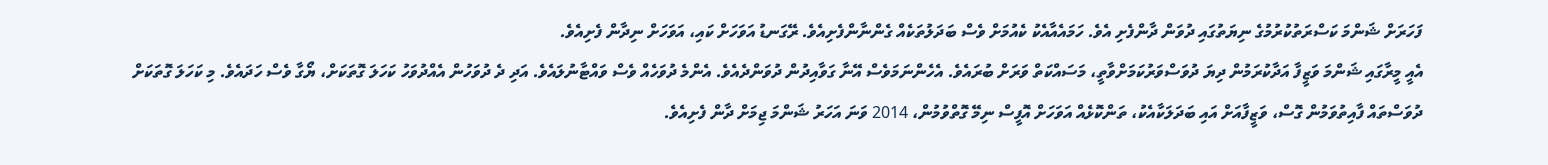ފަހަރަށް ޝަންމަ ކަސްރަތުކުރުމުގެ ނިޔަތުގައި ދުވަން ދާންފެށި އެވެ. ހަމައެއާއެކު ކެއުމަށް ވެސް ބަދަލުތަކެއް ގެންނާންފެށިއެވެ. ރޭގަނޑު އަވަހަށް ކައި، އަވަހަށް ނިދާން ފެށިއެވެ.
އެއީ މީރާގައި ޝަންމަ ވަޒީފާ އަދާކުރަމުން ދިޔަ ދުވަސްވަރުކަމަށްވާތީ، މަސައްކަތް ވަރަށް ބުރައެވެ. އެހެންނަމަވެސް އޭނާ ގަވާއިދުން ދުވަންދެއެވެ. އެންމެ ދުވަހެއް ވެސް ވައްޓާނުލައެވެ. އަދި ދެ ދުވަހުން އެއްދުވަހު ކަހަލަ ގޮތަކަށް، ޔޯގާ ވެސް ހަދައެވެ. މި ކަހަލަ ގޮތަކަށް ދުވަސްތައް ފާއިތުވަމުން ގޮސް، ވަޒީފާއަށް އައި ބަދަލަކާއެކު، ތަންކޮޅެއް އަވަހަށް އޮފީސް ނިމޭ ގޮތްވުމުން، 2014 ވަނަ އަހަރު ޝަންމަ ޖިމަށް ދާން ފެށިއެވެ.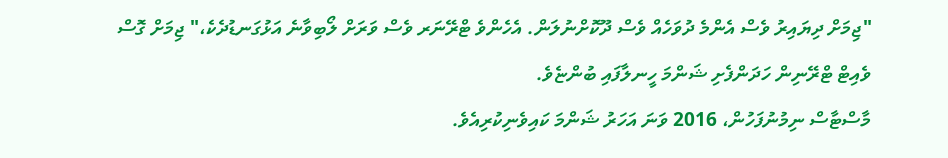"ޖިމަށް ދިޔައިރު ވެސް އެންމެ ދުވަހެއް ވެސް ދޫކޮށްނުލަން. އެހެންވެ ޓްރޭނަރ ވެސް ވަރަށް ލޯބިވާނެ އަޅުގަނޑުދެކެ،" ޖިމަށް ގޮސް ވެއިޓް ޓްރޭނިން ހަދަންފެށި ޝަންމަ ހީނލާފައި ބުންޏެވެ.
މާސްޓާސް ނިމުނުފަހުން، 2016 ވަނަ އަހަރު ޝަންމަ ކައިވެނިކުރިއެވެ.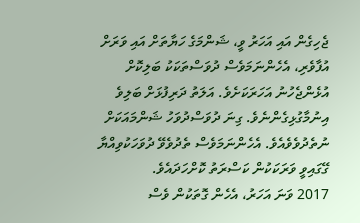ޖެހިގެން އައި އަހަރު ވީ، ޝަންމަގެ ހަޔާތަށް އައި ވަރަށް އުފާވެރި، އެހެންނަމަވެސް ދުވަސްތަކަކު ބަލިކޮށް އުޅެންޖެހުނު އަހަރަކަށެވެ. އަލަތު ދަރިފުޅަށް ބަލިވެ އިނުމާގުޅިގެންނެވެ. ގިނަ ދުވަސްދުވަހު ޝަންމައަކަށް ނުތެދުވެވެއެވެ. އެހެންނަމަވެސް ތެދުވެވޭ ދުވަހަކުވިއްޔާ ގޭގައިވީ ވަރަކަކުން ކަސްރަތު ކޮށްހަދައެވެ.
2017 ވަނަ އަހަރު، އެހެން ގޮތަކުން ވެސް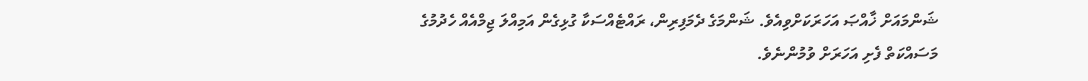ޝަންމައަށް ޚާއްޞަ އަހަރަކަށްވިއެވެ. ޝަންމަގެ ދެމަފިރިން، ރައްޓެއްސަކާ ގުޅިގެން އަމިއްލަ ޖިމްއެއް ހެދުމުގެ މަސައްކަތް ފެށި އަހަރަށް ވުމުންނެވެ.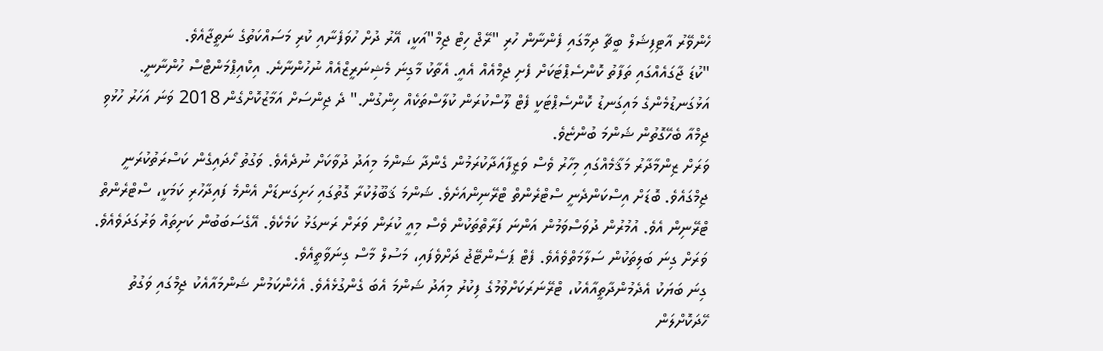ހެންވޭރު އާޓިފިޝަލް ބީޗާ ދިމާގައި ފެންނާން ހުރި "ރޭޖް ހިޓް ޖިމް"އަކީ، އޭރު ދުށް ހުވަފެނާއި ކުރި މަސައްކަތުގެ ނަތީޖާއެވެ.
"ކުޑަ ޖާގައެއްގައި ތަފާތު ކޮންސެޕްޓަކަށް ފެށި ޖިމްއެއް އެއީ. އެތާކު މާގިނަ މެޝިނަރީޒްއެއް ނުހުންނާނެ. އިކްއިޕްމަންޓްސް ހުންނާނީ. އަޅުގަނޑުމެންގެ މައިގަނޑު ކޮންސެޕްޓަކީ ފެޓް ލޫސްކުރަން ކުލާސްތަކެއް ހިންގުން." ދެ ޖިންސަށް އަމާޒުކޮށްގެން 2018 ވަނަ އަހަރު ހުޅުވި ޖިމްއާ ބެހޭގޮތުން ޝަންމަ ބުންޏެވެ.
ވަރަށް ޒިންމާދާރު މަޤާމެއްގައި މިހާރު ވެސް ވަޒީފާއަދާކުރަމުން ގެންދާ ޝަންމަ މިއަދު ދުވާކަށް ނުދެއެވެ. ވަގުތު ހޯދައިގެން ކަސްރަތުކުރަނީ ޖިމްގައެވެ. ބޮޑަށް އިސްކަންދެނީ ސްޓްރެންތް ޓްރޭނިންއަށެވެ. ޝަންމަ ޤަބޫލުކުރާ ގޮތުގައި ހަށިގަނޑަށް އެންމެ ފައިދާހުރި ކަމަކީ، ސްޓްރެންތް ޓްރޭނިން އެވެ. އުމުރުން ދުވަސްވަމުން އަންނަ ފަރާތްތަކުން ވެސް މިއީ ކުރަން ވަރަށް ރަނގަޅު ކަމެކެވެ. އޭގެސަބަބުން ކަށިތައް ވަރުގަދަވެއެވެ. ވަރަށް ގިނަ ބަލިތަކުން ސަލާމަތްވެއެވެ. ފެޓް ޕަސެންޓޭޖު ދަށްވެފައި، މަސުލް މާސް ގިނަވާތީއެވެ.
ގިނަ ބަޔަކު އެދެމުންދާތީއާއެކު، ޓްރޭނަރަކަށްވުމުގެ ފިކުރު މިއަދު ޝަންމަ އެބަ ގެންގުޅެއެވެ. އެހެންކަމުން ޝަންމައާއެކު ޖިމްގައި ވަގުތު ހޭދަކޮށްލަން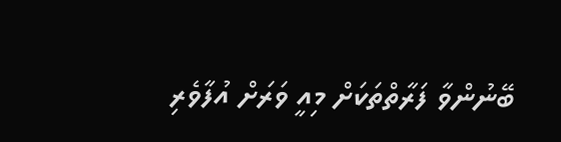ބޭނުންވާ ފަރާތްތަކަށް މިއީ ވަރަށް އުފާވެރި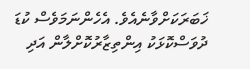ޚަބަރަކަށްވާނެއެވެ. އެހެންނަމަވެސް ކުޑަ ދުވަސްކޮޅަކު އިންތިޒާރުކޮށްލާން އަދި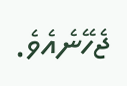ޖެހޭނެއެވެ.